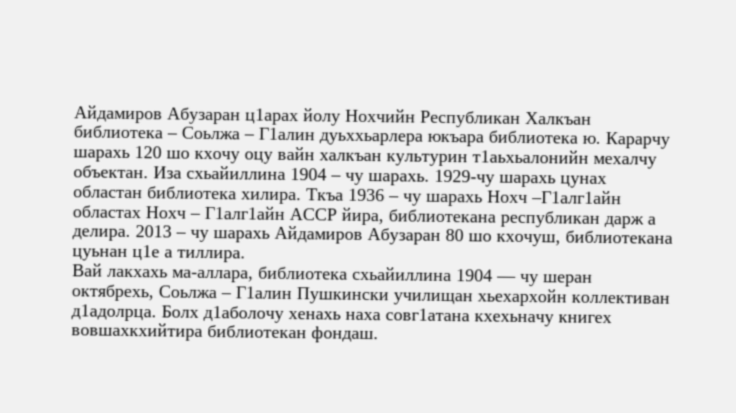Айдамиров Абузаран ц1арах йолу Нохчийн Республикан Халкъан библиотека – Соьлжа – Г1алин дуьххьарлера юкъара библиотека ю. Карарчу шарахь 120 шо кхочу оцу вайн халкъан культурин т1аьхьалонийн мехалчу объектан. Иза схьайиллина 1904 – чу шарахь. 1929-чу шарахь цунах областан библиотека хилира. Ткъа 1936 – чу шарахь Нохч –Г1алг1айн областах Нохч – Г1алг1айн АССР йира, библиотекана республикан дарж а делира. 2013 – чу шарахь Айдамиров Абузаран 80 шо кхочуш, библиотекана цуьнан ц1е а тиллира.
Вай лакхахь ма-аллара, библиотека схьайиллина 1904 — чу шеран октябрехь, Соьлжа – Г1алин Пушкински училищан хьехархойн коллективан д1адолрца. Болх д1аболочу хенахь наха совг1атана кхехьначу книгех вовшахкхийтира библиотекан фондаш.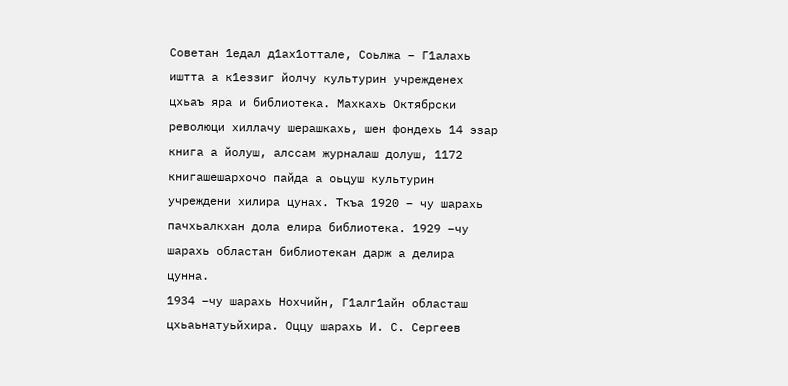Советан 1едал д1ах1оттале, Соьлжа – Г1алахь иштта а к1еззиг йолчу культурин учрежденех цхьаъ яра и библиотека. Махкахь Октябрски революци хиллачу шерашкахь, шен фондехь 14 эзар книга а йолуш, алссам журналаш долуш, 1172 книгашешархочо пайда а оьцуш культурин учреждени хилира цунах. Ткъа 1920 – чу шарахь пачхьалкхан дола елира библиотека. 1929 –чу шарахь областан библиотекан дарж а делира цунна.
1934 –чу шарахь Нохчийн, Г1алг1айн областаш цхьаьнатуьйхира. Оццу шарахь И. С. Сергеев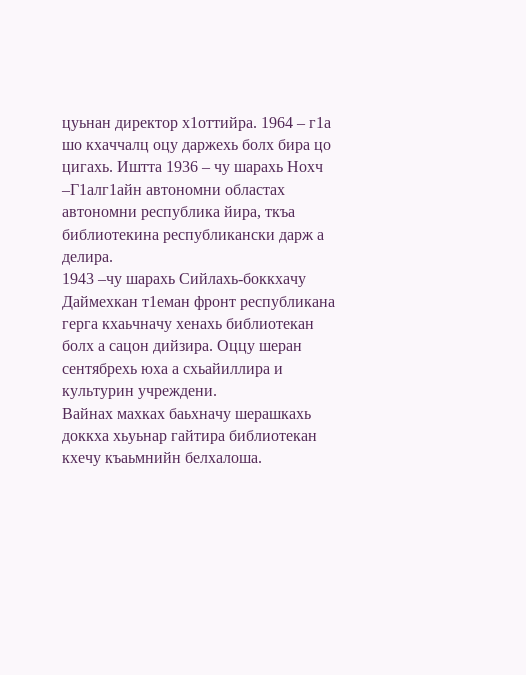цуьнан директор х1оттийра. 1964 – г1а шо кхаччалц оцу даржехь болх бира цо цигахь. Иштта 1936 – чу шарахь Нохч –Г1алг1айн автономни областах автономни республика йира, ткъа библиотекина республикански дарж а делира.
1943 –чу шарахь Сийлахь-боккхачу Даймехкан т1еман фронт республикана герга кхаьчначу хенахь библиотекан болх а сацон дийзира. Оццу шеран сентябрехь юха а схьайиллира и культурин учреждени.
Вайнах махках баьхначу шерашкахь доккха хьуьнар гайтира библиотекан кхечу къаьмнийн белхалоша.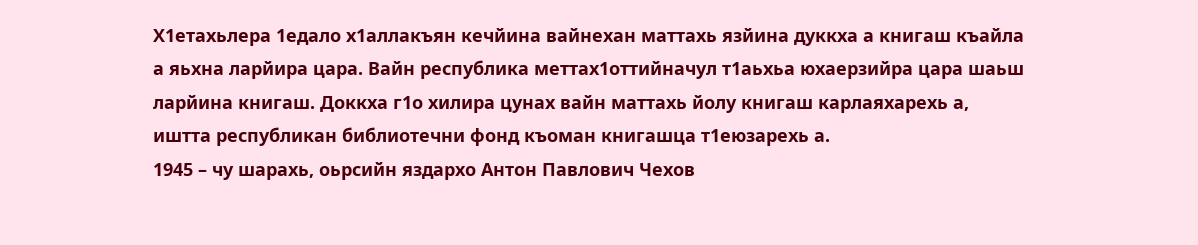Х1етахьлера 1едало х1аллакъян кечйина вайнехан маттахь язйина дуккха а книгаш къайла а яьхна ларйира цара. Вайн республика меттах1оттийначул т1аьхьа юхаерзийра цара шаьш ларйина книгаш. Доккха г1о хилира цунах вайн маттахь йолу книгаш карлаяхарехь а, иштта республикан библиотечни фонд къоман книгашца т1еюзарехь а.
1945 – чу шарахь, оьрсийн яздархо Антон Павлович Чехов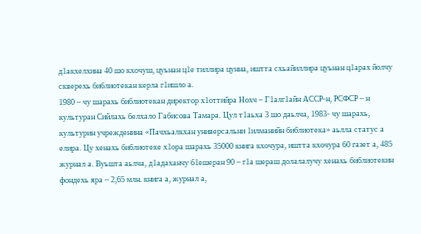д1акхелхина 40 шо кхочуш, цуьнан ц1е тиллира цунна, иштта схьайиллира цуьнан ц1арах йолчу скверехь библиотекан керла г1ишло а.
1980 – чу шарахь библиотекан директор х1оттийра Нохч – Г1алг1айн АССР-н, РСФСР – н культуран Сийлахь белхало Габисова Тамара. Цул т1аьха 3 шо даьлча, 1983- чу шарахь, культурин учрежденина «Пачхьалкхан универсальни 1илманийн библиотека» аьлла статус а елира. Цу хенахь библиотеке х1ора шарахь 35000 книга кхочура, иштта кхочура 60 газет а, 485 журнал а. Вуьшта аьлча, д1адаханчу б1ешеран 90 – г1а шераш долалалучу хенахь библиотекин фондехь яра – 2,65 млн. книга а, журнал а,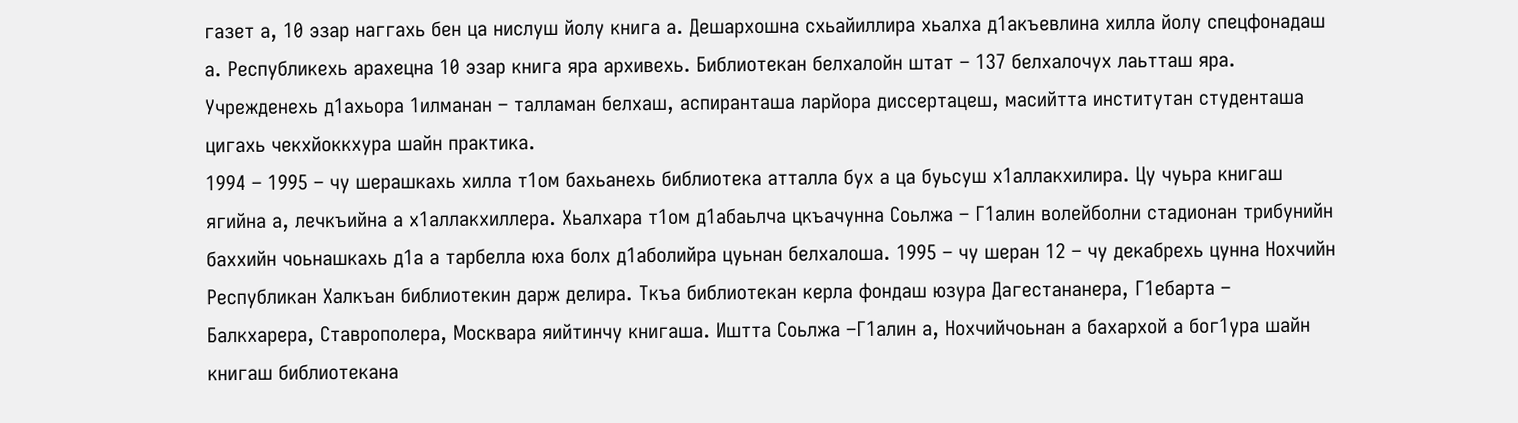газет а, 10 эзар наггахь бен ца нислуш йолу книга а. Дешархошна схьайиллира хьалха д1акъевлина хилла йолу спецфонадаш а. Республикехь арахецна 10 эзар книга яра архивехь. Библиотекан белхалойн штат – 137 белхалочух лаьтташ яра. Учрежденехь д1ахьора 1илманан – талламан белхаш, аспиранташа ларйора диссертацеш, масийтта институтан студенташа цигахь чекхйоккхура шайн практика.
1994 – 1995 – чу шерашкахь хилла т1ом бахьанехь библиотека атталла бух а ца буьсуш х1аллакхилира. Цу чуьра книгаш ягийна а, лечкъийна а х1аллакхиллера. Хьалхара т1ом д1абаьлча цкъачунна Соьлжа – Г1алин волейболни стадионан трибунийн баххийн чоьнашкахь д1а а тарбелла юха болх д1аболийра цуьнан белхалоша. 1995 – чу шеран 12 – чу декабрехь цунна Нохчийн Республикан Халкъан библиотекин дарж делира. Ткъа библиотекан керла фондаш юзура Дагестананера, Г1ебарта – Балкхарера, Ставрополера, Москвара яийтинчу книгаша. Иштта Соьлжа –Г1алин а, Нохчийчоьнан а бахархой а бог1ура шайн книгаш библиотекана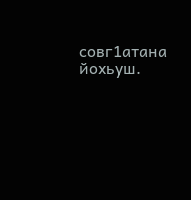совг1атана йохьуш.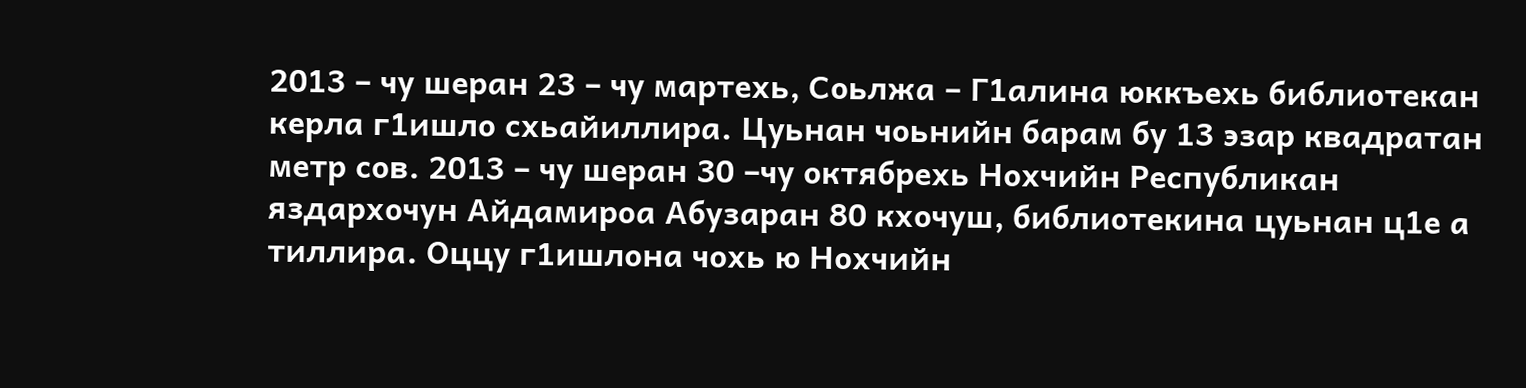2013 – чу шеран 23 – чу мартехь, Соьлжа – Г1алина юккъехь библиотекан керла г1ишло схьайиллира. Цуьнан чоьнийн барам бу 13 эзар квадратан метр сов. 2013 – чу шеран 30 –чу октябрехь Нохчийн Республикан яздархочун Айдамироа Абузаран 80 кхочуш, библиотекина цуьнан ц1е а тиллира. Оццу г1ишлона чохь ю Нохчийн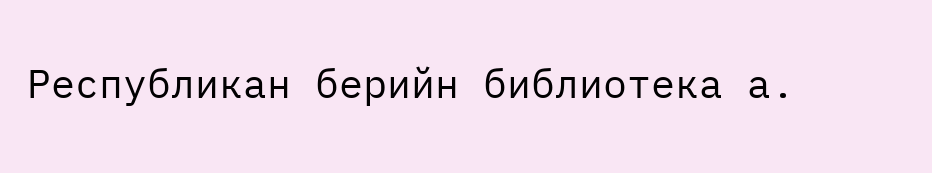Республикан берийн библиотека а.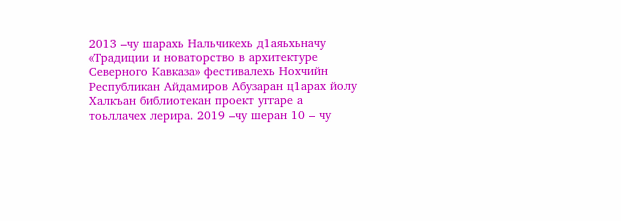2013 –чу шарахь Нальчикехь д1аяьхьначу «Традиции и новаторство в архитектуре Северного Кавказа» фестивалехь Нохчийн Республикан Айдамиров Абузаран ц1арах йолу Халкъан библиотекан проект уггаре а тоьллачех лерира. 2019 –чу шеран 10 – чу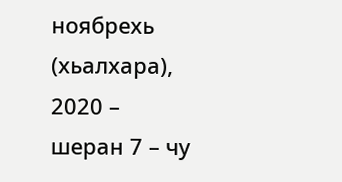ноябрехь (хьалхара), 2020 – шеран 7 – чу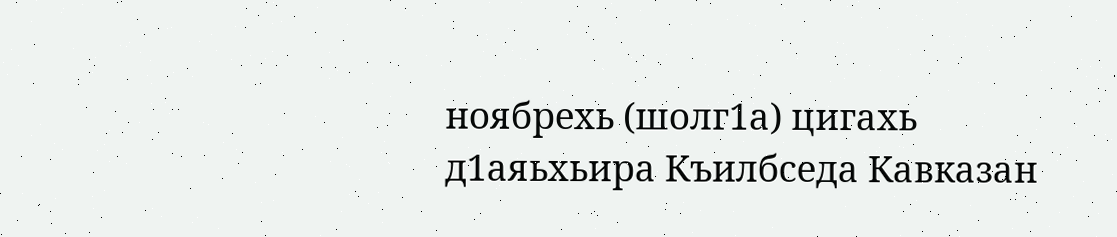ноябрехь (шолг1а) цигахь д1аяьхьира Къилбседа Кавказан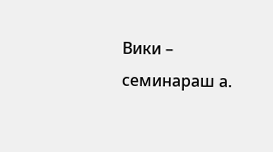Вики – семинараш а.